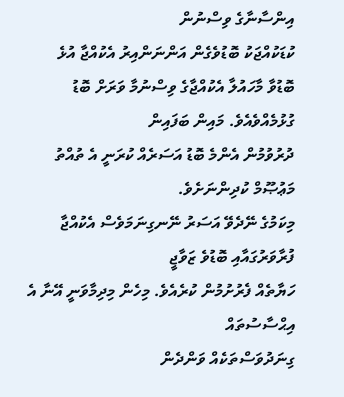އިންސާނާގެ ވިސްނުން
ކުޑަކުއްޖަކު ބޮޑުވެގެން އަންނަންއިރު އެކުއްޖާ އުޅެ
ބޮޑުވާ މާހައުލާ އެކުއްޖާގެ ވިސްނުމާ ވަރަށް ބޮޑު ގުޅުމެއްވެއެވެ. މައިން ބަފައިން
ދުރުވުމުން އެންމެ ބޮޑު އަސަރެއް ކުރަނީ އެ ތުއްތު މަޢުޞޫމް ކުދިންނަށެވެ.
މިކަމުގެ ނޭދެވޭ އަސަރު ނޭނގިނަމަވެސް އެކުއްޖާ ފުރާވަރުގައާއި ބޮޑުވެ ޒަވާޖީ
ހަޔާތެއް ފެރުށުމުން ކުރެއެވެ. މިހެން މިދިމާވަނީ އޭނާ އެ އިޙްސާސުތައް
ގިނަދުވަސްތަކެއް ވަންދެން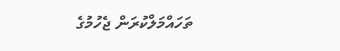ތަހައްމަލްކުރަން ޖެހުމުގެ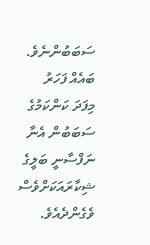ސަބަބުންނެވެ. ބައެއް ފަހަރު
މިފަދަ ކަންކަމުގެ ސަބަބުން އެނާ ނަފްސާނީ ބަލީގެ ޝިކާރައަކަށްވެސް ވެގެންދެއެވެ.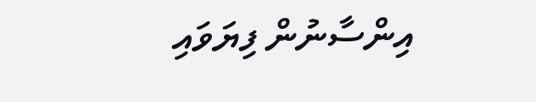އިންސާނުން ފިޔަވައި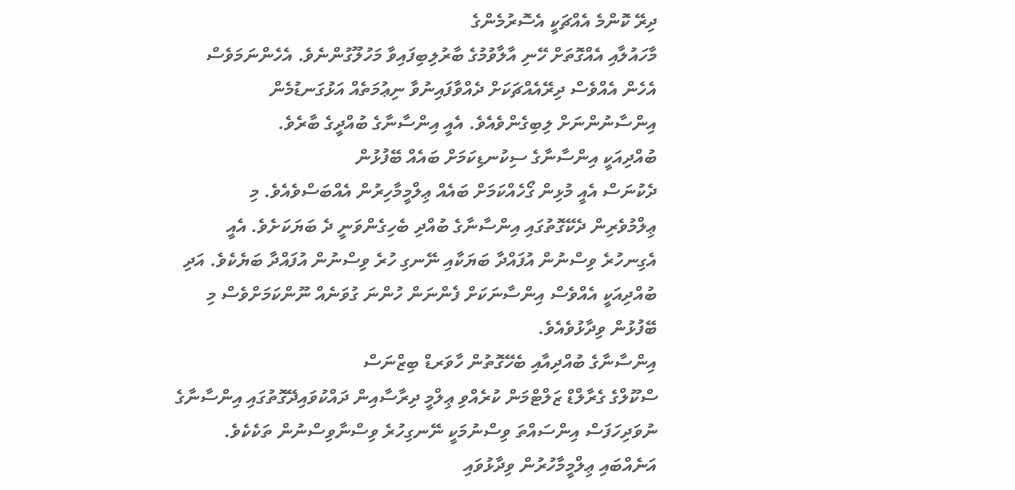ދިރޭ ކޮންމެ އެއްޗަކީ އެސޮރުމެންގެ
މާހައުލާއި އެއްގޮތަށް ހޭނި އާލާވުމުގެ ބާރުލިބިފައިވާ މަހުލޫގުންނެވެ. އެހެންނަމަވެސް
އެހެން އެއްވެސް ދިރޭއެއްޗަކަށް ދެއްވާފައިނުވާ ނިޢުމަތެއް އަޅުގަނޑުމެން
އިންސާނުންނަށް ލިބިގެންވެއެވެ. އެއީ އިންސާނާގެ ބުއްދީގެ ބާރެވެ.
ބުއްދިއަކީ އިންސާނާގެ ސިކުނޑިކަމަށް ބައެއް ބޭފުޅުން
ދެކުނަސް އެއީ މުޅިން ގޯހެއްކަމަށް ބައެއް ޢިލްމީމާހިރުން އެއްބަސްވެއެވެ. މި
ޢިލްމުވެރިން ދެކޭގޮތުގައި އިންސާނާގެ ބުއްދި ބެހިގެންވަނީ ދެ ބަޔަކަށެވެ. އެއީ
އެގިނހުރެ ވިސްނުން އުފައްދާ ބަޔަކާއި ނޭނގި ހުރެ ވިސްނުން އުފައްދާ ބަޔެކެވެ. އަދި
ބުއްދިއަކީ އެއްވެސް އިންސާނަކަށް ފެންނަން ހުންނަ ގުވަނެއް ނޫންކަމަށްވެސް މި
ބޭފުޅުން ވިދާޅުވެއެވެ.
އިންސާނާގެ ބުއްދިއާއި ބެހޭގޮތުން ހާވަރޑް ބިޒްނަސް
ސްކޫލްގެ ގެރާލްޑް ޒަލްޓްމަން ކުރެއްވި ޢިލްމީ ދިރާސާއިން ދައްކުވައިދޭގޮތުގައި އިންސާނާގެ
ނުވަދިހަފަސް އިންސައްތަ ވިސްނުމަކީ ނޭނގިހުރެ ވިސްނާވިސްނުން ތަކެކެވެ.
އަނެއްބައި ޢިލްމީމާހުރުން ވިދާޅުވައި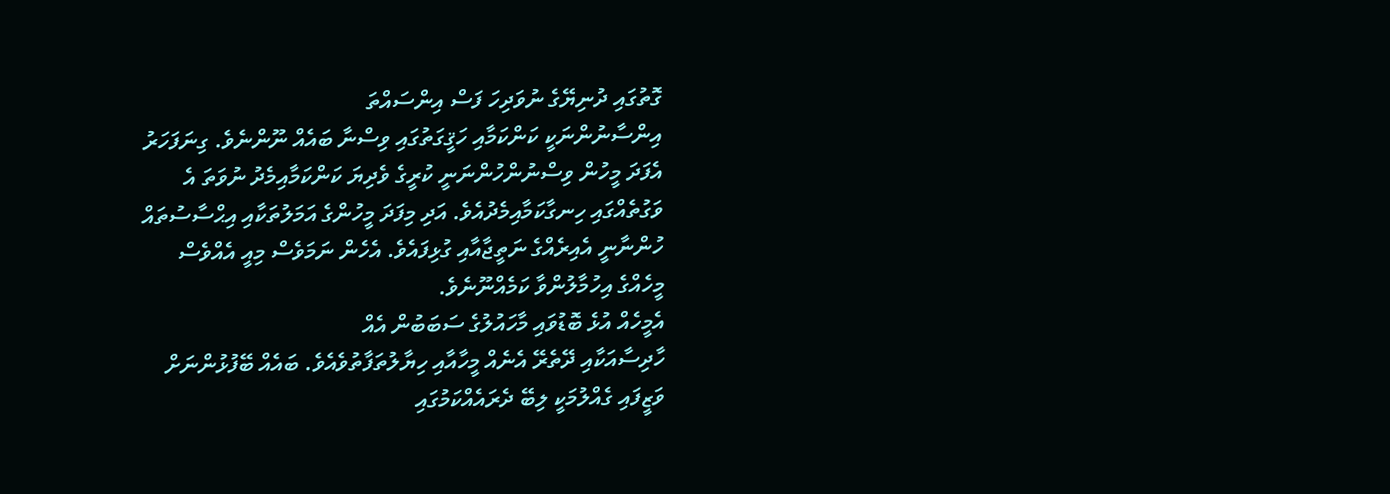ގޮތުގައި ދުނިޔޭގެ ނުވަދިހަ ފަސް އިންސައްތަ
އިންސާނުންނަކީ ކަންކަމާއި ހަޤީގަތުގައި ވިސްނާ ބައެއް ނޫންނެވެ. ގިނަފަހަރު
އެފަދަ މީހުން ވިސްނުންހުންނަނީ ކުރީގެ ވެދިޔަ ކަންކަމާއިމެދު ނުވަތަ އެ
ވަގުތެއްގައި ހިނގާކަމާއިމެދުއެވެ. އަދި މިފަދަ މީހުންގެ އަމަލުތަކާއި އިޙްސާސުތައް
ހުންނާނީ އެއިރެއްގެ ނަތީޖާއާއި ގުޅިފައެވެ. އެހެން ނަމަވެސް މިއީ އެއްވެސް
މީހެއްގެ އިހުމާލުންވާ ކަމެއްނޫނެވެ.
އެމީހެއް އުޅެ ބޮޑުވައި މާހައުލުގެ ސަބަބުން އެއް
ހާދިސާއަކާއި ދޭތެރޭ އެނެއް މީހާއާއި ހިޔާލުތަފާތުވެއެވެ. ބައެއް ބޭފުޅުންނަށް
ވަޒީފައި ގެއްލުމަކީ ލިބޭ ދެރައެއްކަމުގައި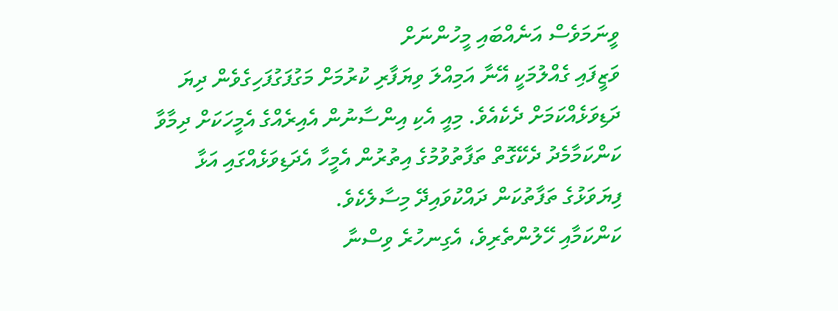ވީނަމަވެސް އަނެއްބައި މީހުންނަށް
ވަޒީފައި ގެއްލުމަކީ އޭނާ އަމިއްލަ ވިޔަފާރި ކުރުމަށް މަގުފަގުފަހިގެވެން ދިޔަ
ދަޑިވަޅެއްކަމަށް ދެކެއެވެ. މިއީ އެކި އިންސާނުން އެއިރެއްގެ އެމީހަކަށް ދިމާވާ
ކަންކަމާމެދު ދެކޭގޮތް ތަފާތުވުމުގެ އިތުރުން އެމީހާ އެދަޑިވަޅެއްގައި އަޅާ
ފިޔަވަޅުގެ ތަފާތުކަން ދައްކުވައިދޭ މިސާލެކެވެ.
ކަންކަމާއި ހޭލުންތެރިވެ، އެގިނހުރެ ވިސްނާ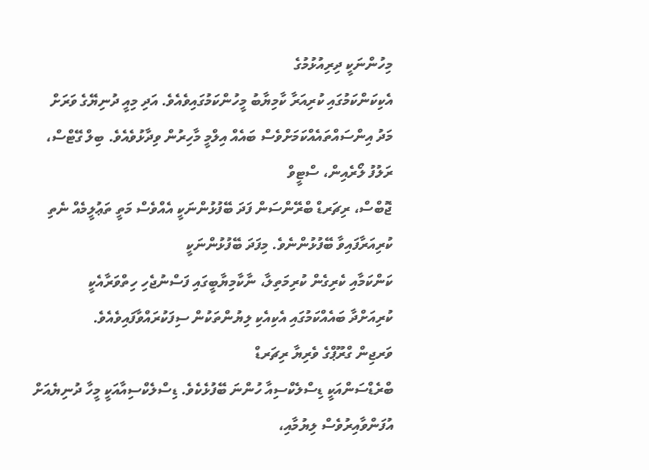މިހުންނަކީ ދިރިއުޅުމުގެ
އެކިކަންކަމުގައި ކުރިއަރާ ކާމިޔާބު މީހުންކަމުގައިވެއެވެ. އަދި މިއީ ދުނިޔޭގެ ވަރަށް
މަދު އިންސައްތައެއްކަމަށްވެސް ބައެއް އިލްމީ މާހިރުން ވިދާޅުވެއެވެ. ބިލް ގޭޓްސް،
ރަލުފު ލޯރެއިން، ސްޓީވް
ޖޮބްސް، ރިޗަރޑް ބްރޭންސަން ފަދަ ބޭފުޅުންނަކީ އެއްވެސް މަތީ ތަޢުލީމެއް ނެތި
ކުރިއަރާފައިވާ ބޭފުޅުންނެވެ. މިފަދަ ބޭފުޅުންނަކީ
ކަންކަމާއި ކެރިގެން ކުރިމަތިލާ، ނާކާމިޔާބީގައި ފަސްނުޖެހި ހިތްވަރާއެކީ
ކުރިއަށްދާ ބައެއްކަމުގައި އެކިއެކި ލިޔުންތަކުން ސިފަކުރައްވާފައިވެއެވެ.
ވަރޖިން ގްރޫޕްގެ ވެރިޔާ ރިޗަރޑް
ބްރެޑްސަންއަކީ ޑިސްލެކްސިއާ ހުންނަ ބޭފުޅެކެވެ. ޑިސްލެކްސިއާއަކީ މީހާ ދުނިޔެއަށް
އުފަންވާއިރުވެސް ލިޔުމާއި،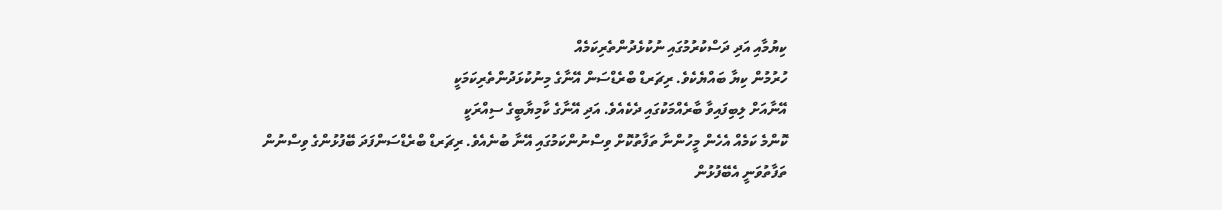ކިޔުމާއި އަދި ދަސްކުރުމުގައި ނުކުޅެދުންތެރިކަމެއް
ހުރުމުން ކިޔާ ބައްޔެކެވެ. ރިޗަރޑް ބްރެޑްސަން އޭނާގެ މިނުކުޅަދުންތެރިކަމަކީ
އޭނާއަށް ލިބިފައިވާ ބާރެއްމަކުގައި ދެކެއެވެ. އަދި އޭނާގެ ކާމިޔާބީގެ ސިއްރަކީ
ކޮންމެ ކަމެއް އެހެން މީހުންނާ ތަފާތުކޮށް ވިސްނުންކަމުގައި އޭނާ ބުނެއެވެ. ރިޗަރޑް ބްރެޑްސަންފަދަ ބޭފުޅުންގެ ވިސްނުން
ތަފާތުވަނީ އެބޭފުޅުން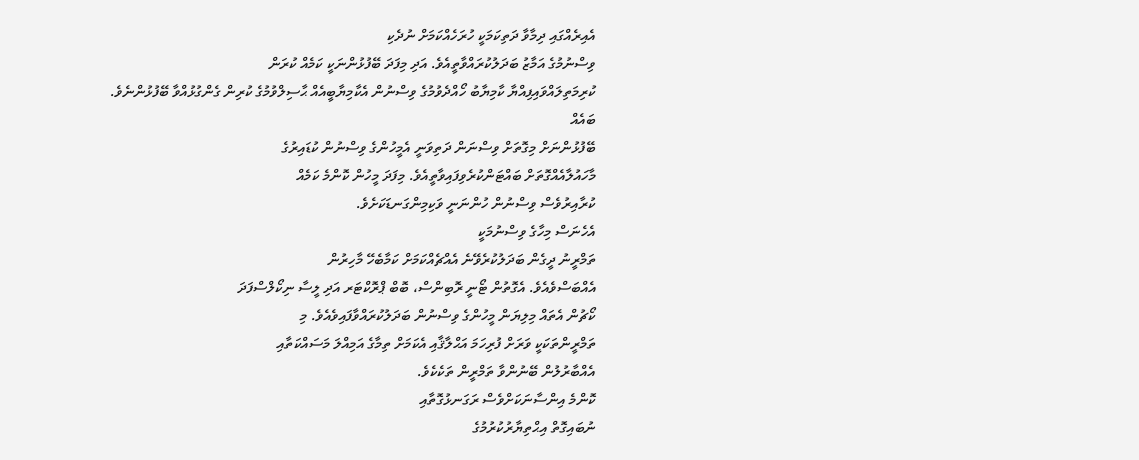އެއިރެއްގައި ދިމާވާ ދަތިކަމަކީ ހުރަހެއްކަމަށް ނުދެކި
ވިސްނުމުގެ އަމާޒު ބަދަލުކުރައްވާތީއެވެ. އަދި މިފަދަ ބޭފުޅުންނަކީ ކަމެއް ކުރަން
ކުރިމަތިލައްވައިފިއްޔާ ކާމިޔާބު ހޯއްދެވުމުގެ ވިސްނުން އެކާމިޔާބީއެއް ޙާސިލްވުމުގެ ކުރިން ގެންގުޅުއްވާ ބޭފުޅުންނެވެ.
ބައެއް
ބޭފުޅުންނަށް މިގޮތަށް ވިސްނަން ދަތިވަނީ އެމީހުންގެ ވިސްނުން ކުޑައިރުގެ
މާހައުލާއެއްގޮތަށް ބައްޓަންކުރެވިފައިވާތީއެވެ. މިފަދަ މީހުން ކޮންމެ ކަމެއް
ކުރާއިރުވެސް ވިސްނުން ހުންނަނީ ވަކިމިންގަނޑަކަށެވެ.
އެހެނަސް މިހާގެ ވިސްނުމަކީ
ތަމްރީނު ދީގެން ބަދަލުކުރެވޭނެ އެއްޗެއްކަމަށް ކަމާބެހޭ މާހިރުން
އެއްބަސްވެއެވެ. އެގޮތުން ޓޯނީ ރޮބިންސް، ބޮބް ޕްރޮކްޓަރ އަދި ލީސާ ނިކޯލްސްފަދަ
ކޯޗުން އެތައް މިލިޔަން މީހުންގެ ވިސްނުން ބަދަލުކުރައްވާފައިވެއެވެ. މި
ތަމްރީންތަކަކީ ވަރަށް ފުރިހަމަ އަޙްލާޤާއި އެކަމަށް ތިމާގެ އަމިއްލަ މަސައްކަތާއި
އެއްބާރުލުން ބޭނުންވާ ތަމްރީން ތަކެކެވެ.
ކޮންމެ އިންސާނަކަށްވެސް ރަގަނޅުގޮތާއި
ނުބައިގޮތް އިޙްތިޔާރުކުރުމުގެ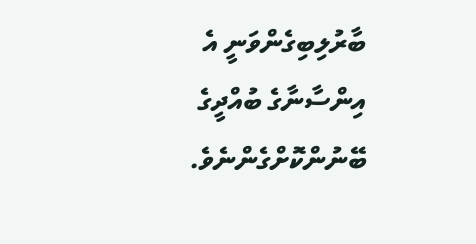ބާރުލިބިގެންވަނީ އެ އިންސާނާގެ ބުއްދީގެ ބޭނުންކޮށްގެންނެވެ.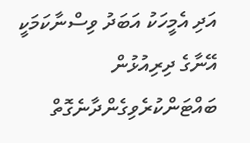އަދި އެމީހަކު އަބަދު ވިސްނާކަމަކީ އޭނާގެ ދިރިއުޅުން ބައްޓަންކުރެވިގެންދާނެގޮތް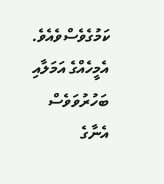ކަމުގެވެސްވެއެވެ. އެމީހެއްގެ އަމަލާއި ބަހުރުވަވެސް އެނާގެ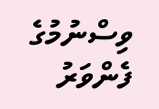ވިސްނުމުގެ ފެންވަރު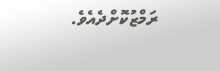ރަމްޒުކޮށްދެއެވެ.